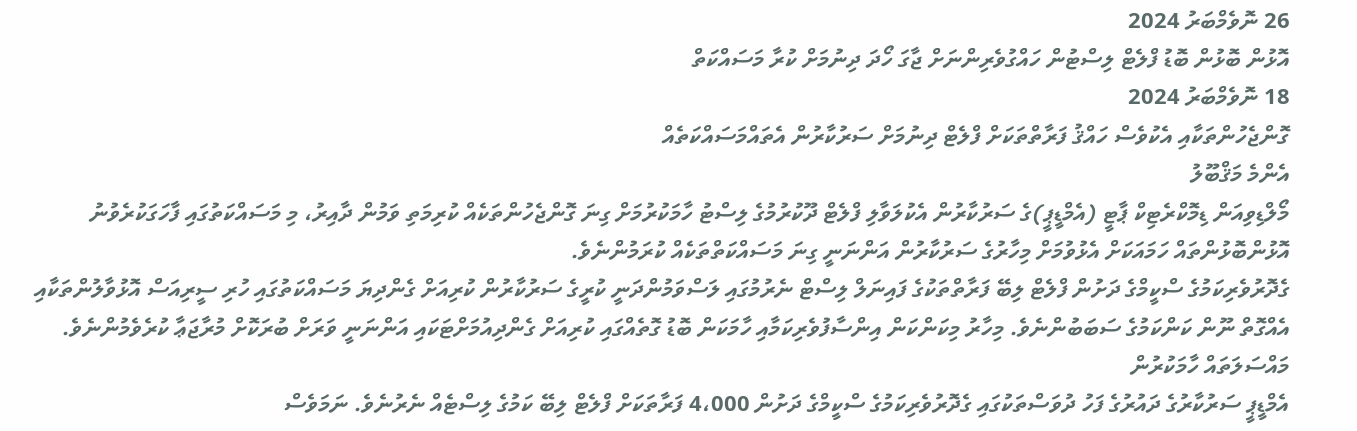26 ނޮވެމްބަރު 2024
އޮޅުން ބޮޅުން ބޮޑު ފްލެޓް ލިސްޓުން ހައްގުވެރިންނަށް ޖާގަ ހޯދަ ދިނުމަށް ކުރާ މަސައްކަތް
18 ނޮވެމްބަރު 2024
ގޮންޖެހުންތަކާއި އެކުވެސް ހައްޤު ފަރާތްތަކަށް ފްލެޓް ދިނުމަށް ސަރުކާރުން އެތައްމަސައްކަތެއް
އެންމެ މަޤްބޫލު
މޯލްޑިވިއަން ޑިމޮކްރެޓިކް ޕާޓީ (އެމްޑީޕީ)ގެ ސަރުކާރުން އެކުލަވާލި ފްލެޓް ދޫކުރުމުގެ ލިސްޓު ހާމަކުރުމަށް ގިނަ ގޮންޖެހުންތަކެއް ކުރިމަތި ވަމުން ދާއިރު، މި މަސައްކަތުގައި ފާހަގަކުރެވުނު އޮޅުންބޮޅުންތައް ހަމައަކަށް އެޅުވުމަށް މިހާރުގެ ސަރުކާރުން އަންނަނީ ގިނަ މަސައްކަތްތަކެއް ކުރަމުންނެވެ.
ގެދޮރުވެރިކަމުގެ ސްކީމްގެ ދަށުން ފްލެޓް ލިބޭ ފަރާތްތަކުގެ ފައިނަލް ލިސްޓް ނެރުމުގައި ލަސްވަމުންދަނީ ކުރީގެ ސަރުކާރުން ކުރިއަށް ގެންދިޔަ މަސައްކަތުގައި ހުރި ސީރިއަސް އޮޅުވާލުންތަކާއި އެއްގޮތް ނޫން ކަންކަމުގެ ސަބަބުންނެވެ. މިހާރު މިކަންކަން އިންސާފުވެރިކަމާއި ހާމަކަން ބޮޑު ގޮތެއްގައި ކުރިއަށް ގެންދިއުމަށްޓަކައި އަންނަނީ ވަރަށް ބުރަކޮށް މުރާޖަޢާ ކުރެވެމުންނެވެ.
މައްސަލަތައް ހާމަކުރުން
އެމްޑީޕީ ސަރުކާރުގެ ދައުރުގެ ފަހު ދުވަސްތަކުގައި ގެދޮރުވެރިކަމުގެ ސްކީމްގެ ދަށުން 4،000 ފަރާތަކަށް ފްލެޓް ލިބޭ ކަމުގެ ލިސްޓެއް ނެރުނެވެ. ނަމަވެސް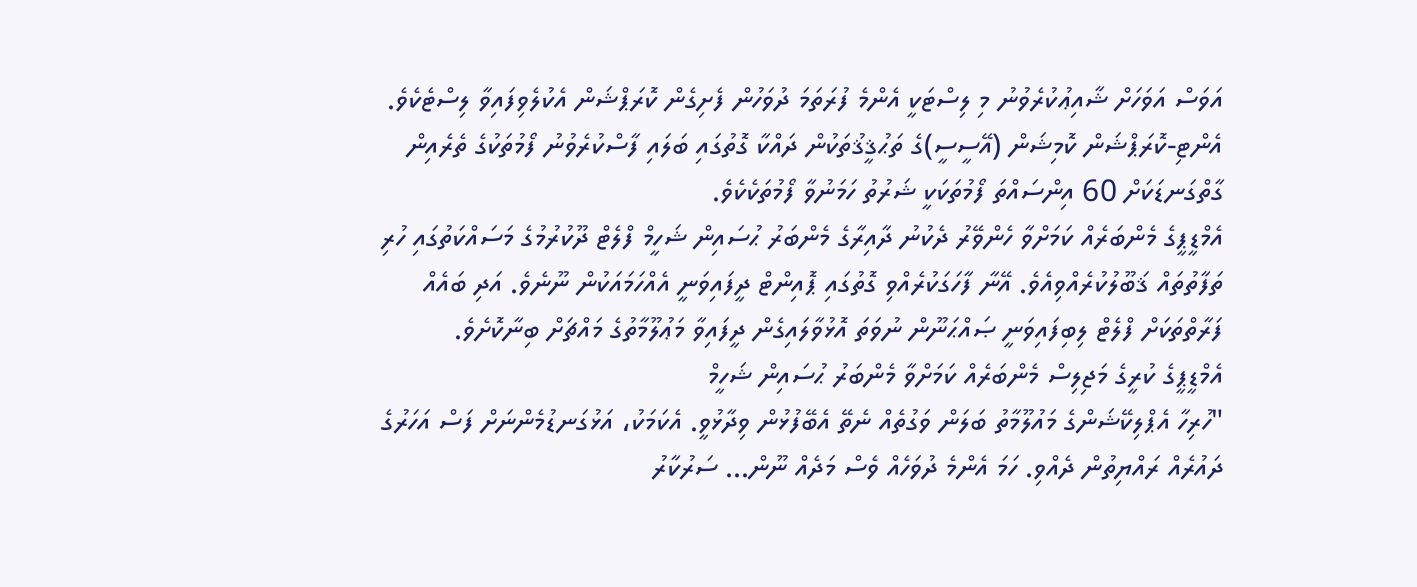އަވަސް އަވަހަށް ޝާއިޢުކުރެވުނު މި ލިސްޓަކީ އެންމެ ފުރަތަމަ ދުވަހުން ފެށިގެން ކޮރަޕްޝަން އެކުލެވިފައިވާ ލިސްޓެކެވެ. އެންޓި-ކޮރަޕްޝަން ކޮމިޝަން (އޭސީސީ)ގެ ތަޙުޤީޤުތަކުން ދައްކާ ގޮތުގައި ބަލައި ފާސްކުރެވުނު ފޯމުތަކުގެ ތެރެއިން ގާތްގަނޑަކަށް 60 އިންސައްތަ ފޯމުތަކަކީ ޝަރުތު ހަމަނުވާ ފޯމުތަކެކެވެ.
އެމްޑީޕީގެ މެންބަރެއް ކަމަށްވާ ހެންވޭރު ދެކުނު ދާއިރާގެ މެންބަރު ޙުސައިން ޝަހީމް ފްލެޓް ދޫކުރުމުގެ މަސައްކަތުގައި ހުރި ތަފާތުތައް ޤަބޫލުކުރެއްވިއެވެ. އޭނާ ފާހަގަކުރެއްވި ގޮތުގައި ޕޮއިންޓް ދީފައިވަނީ އެއްހަމައަކުން ނޫނެވެ. އަދި ބައެއް ފަރާތްތަކަށް ފްލެޓް ލިބިފައިވަނީ ޞައްޙަނޫން ނުވަތަ އޮޅުވާލައިގެން ދީފައިވާ މަޢުލޫމާތުގެ މައްޗަށް ބިނާކޮށެވެ.
އެމްޑީޕީގެ ކުރީގެ މަޖިލިސް މެންބަރެއް ކަމަށްވާ މެންބަރު ޙުސައިން ޝަހީމް
"ހުރިހާ އެޕްލިކޭޝަންގެ މައުލޫމާތު ބަލަން ވަގުތެއް ނެތޭ އެބޭފުޅުން ވިދާޅުވީ. އެކަމަކު، އަޅުގަނޑުމެންނަށް ފަސް އަހަރުގެ ދައުރެއް ރައްޔިތުން ދެއްވި. ހަމަ އެންމެ ދުވަހެއް ވެސް މަދެއް ނޫން... ސަރުކާރު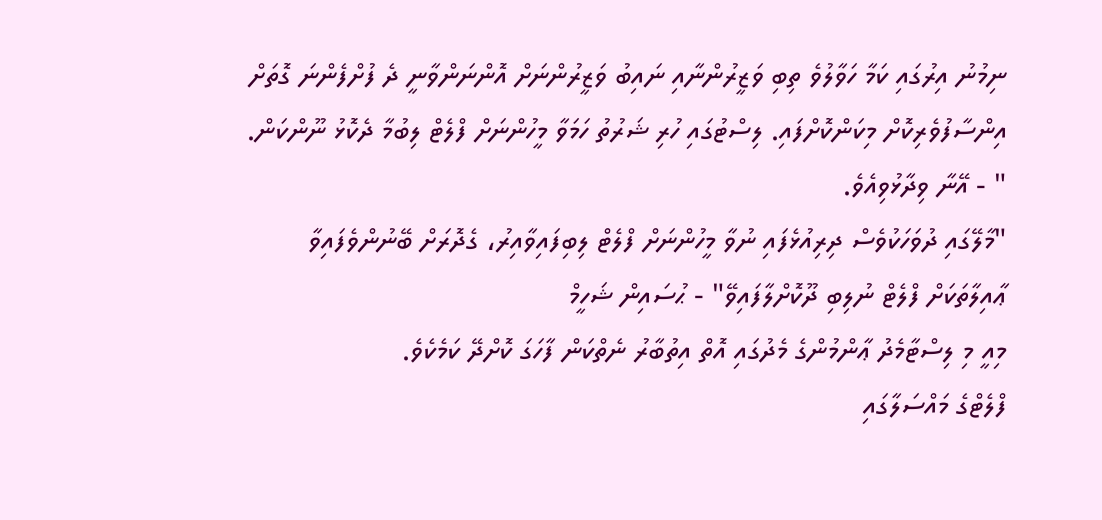ނިމުނު އިރުގައި ކަމާ ހަވާލުވެ ތިބި ވަޒީރުންނާއި ނައިބު ވަޒީރުންނަށް އޮންނަންވާނީ ދެ ފުށްފެންނަ ގޮތަށް އިންސާފުވެރިކޮށް މިކަންކޮށްފައި. ލިސްޓުގައި ހުރި ޝަރުތު ހަމަވާ މީހުންނަށް ފްލެޓް ލިބުމާ ދެކޮޅު ނޫންކަން. " - އޭނާ ވިދާޅުވިއެވެ.
"މާލޭގައި ދުވަހަކުވެސް ދިރިއުޅެފައި ނުވާ މީހުންނަށް ފްލެޓް ލިބިފައިވާއިރު، ގެދޮރަށް ބޭނުންވެފައިވާ ޢާއިލާތަކަށް ފްލެޓް ނުލިބި ދޫކޮށްލާފައިވޭ" - ޙުސައިން ޝަހީމް
މިއީ މި ލިސްޓާމެދު ޢާންމުންގެ މެދުގައި އޮތް އިތުބާރު ނެތްކަން ފާހަގަ ކޮށްދޭ ކަމެކެވެ.
ފްލެޓްގެ މައްސަލާގައި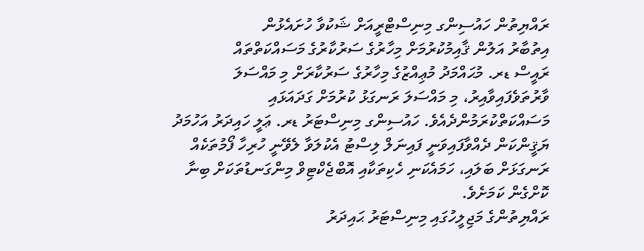ރައްޔިތުން ހައުސިންގ މިނިސްޓްރީއަށް ޝަކުވާ ހުށައެޅުން
އިތުބާރު އަލުން ޤާއިމުކުރުމަށް މިހާރުގެ ސަރުކާރުގެ މަސައްކަތްތައް
ރައީސް ޑރ. މުޙައްމަދު މުޢިއްޒުގެ މިހާރުގެ ސަރުކާރަށް މި މައްސަލަ ވާރުތަވެފައިވާއިރު، މި މައްސަލަ ރަނގަޅު ކުރުމަށް ގަދައަޅައި މަސައްކަތްކުރަމުންދެއެވެ. ހައުސިންގ މިނިސްޓަރު ޑރ. ޢަލީ ހައިދަރު އަހުމަދު ޔަޤީންކަން ދެއްވާފައިވަނީ ފައިނަލް ލިސްޓު އެކުލަވާ ލެވޭނީ ހުރިހާ ފޯމުތަކެއް ރަނގަޅަށް ބަލައި، ހަމައެކަނި ހެކިތަކާއި އޮބްޖެކްޓިވް މިންގަނޑުތަކަށް ބިނާ ކޮށްގެން ކަމަށެވެ.
ރައްޔިތުންގެ މަޖިލީހުގައި މިނިސްޓަރު ޙައިދަރު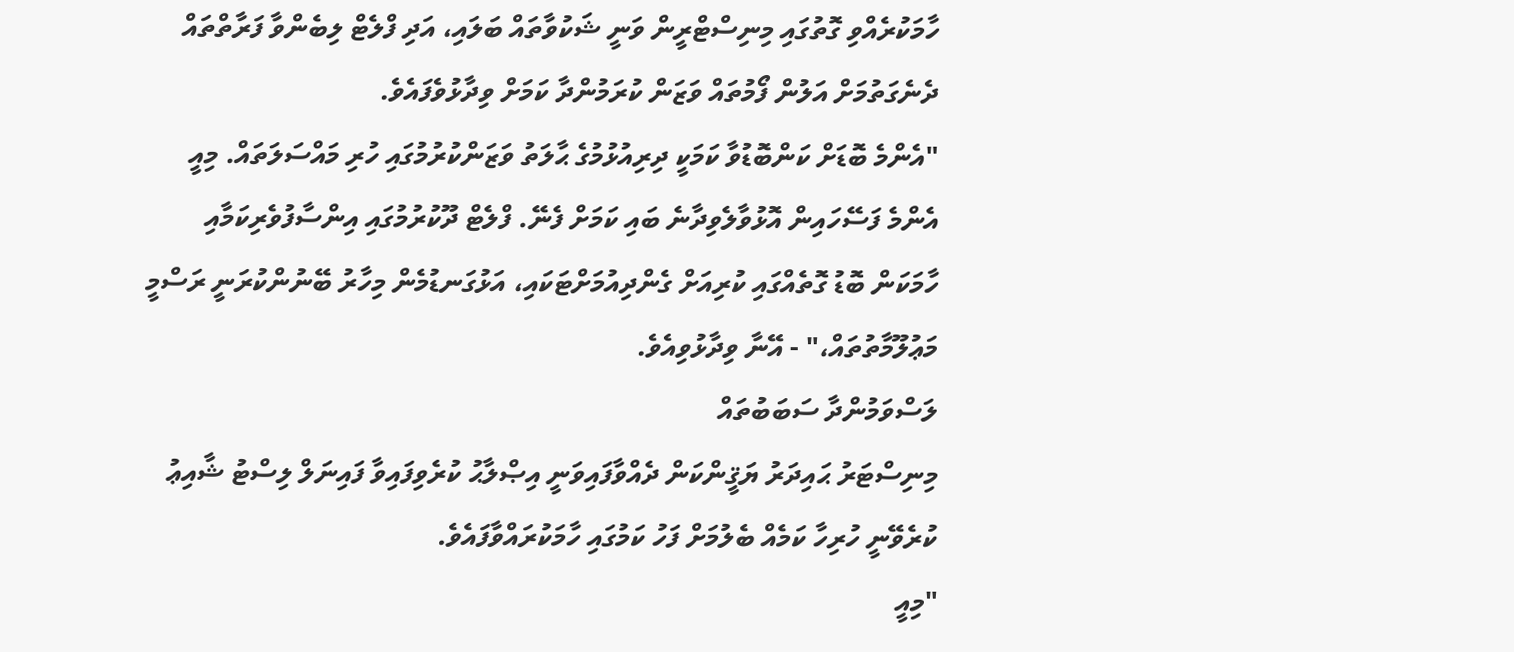ހާމަކުރެއްވި ގޮތުގައި މިނިސްޓްރީން ވަނީ ޝަކުވާތައް ބަލައި، އަދި ފްލެޓް ލިބެންވާ ފަރާތްތައް ދެނެގަތުމަށް އަލުން ފޯމުތައް ވަޒަން ކުރަމުންދާ ކަމަށް ވިދާޅުވެފައެވެ.
"އެންމެ ބޮޑަށް ކަންބޮޑުވާ ކަމަކީ ދިރިއުޅުމުގެ ޙާލަތު ވަޒަންކުރުމުގައި ހުރި މައްސަލަތައް. މިއީ އެންމެ ފަސޭހައިން އޮޅުވާލެވިދާނެ ބައި ކަމަށް ފެނޭ. ފްލެޓް ދޫކުރުމުގައި އިންސާފުވެރިކަމާއި ހާމަކަން ބޮޑު ގޮތެއްގައި ކުރިއަށް ގެންދިއުމަށްޓަކައި، އަޅުގަނޑުމެން މިހާރު ބޭނުންކުރަނީ ރަސްމީ މަޢުލޫމާތުތައް،" - އޭނާ ވިދާޅުވިއެވެ.
ލަސްވަމުންދާ ސަބަބުތައް
މިނިސްޓަރު ޙައިދަރު ޔަޤީންކަން ދެއްވާފައިވަނީ އިޞްލާޙު ކުރެވިފައިވާ ފައިނަލް ލިސްޓު ޝާއިޢު ކުރެވޭނީ ހުރިހާ ކަމެއް ބެލުމަށް ފަހު ކަމުގައި ހާމަކުރައްވާފައެވެ.
"މިއީ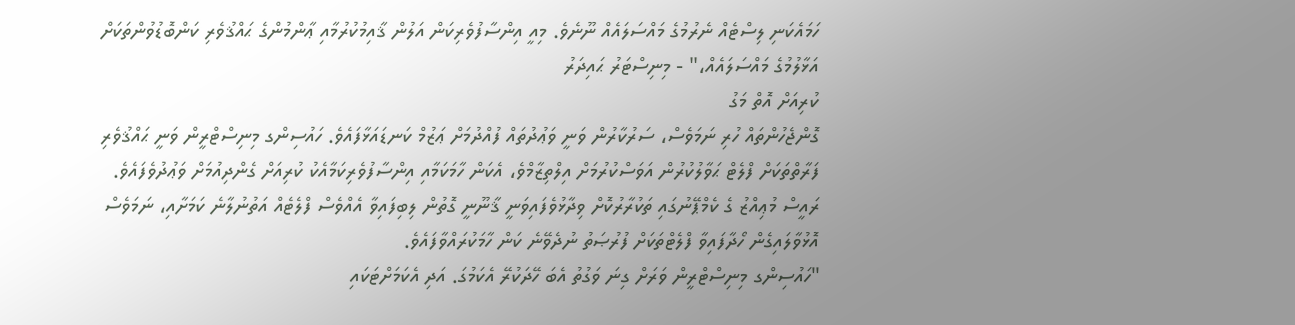ހަމައެކަނި ލިސްޓެއް ނެރުމުގެ މައްސަލައެއް ނޫނެވެ. މިއީ އިންސާފުވެރިކަން އަލުން ޤާއިމުކުރުމާއި ޢާންމުންގެ ޙައްޤުވެރި ކަންބޮޑުވުންތަކަށް އަޅާލުމުގެ މައްސަލައެއް،" - މިނިސްޓަރު ޙައިދަރު
ކުރިއަށް އޮތް މަގު
ގޮންޖެހުންތައް ހުރި ނަމަވެސް، ސަރުކާރުން ވަނީ ވަޢުދުތައް ފުއްދުމަށް ޢަޒުމް ކަނޑައަޅާފައެވެ. ހައުސިންގ މިނިސްޓްރީން ވަނީ ޙައްޤުވެރި ފަރާތްތަކަށް ފްލެޓް ޙަވާލުކުރުން އަވަސްކުރުމަށް އިލްތިޒާމްވެ، އެކަން ހާމަކަމާއި އިންސާފުވެރިކަމާއެކު ކުރިއަށް ގެންދިއުމަށް ވަޢުދުވެފައެވެ. ރައީސް މުޢިއްޒު ގެ ކެމްޕޭނުގައި ތަކުރާރުކޮށް ވިދާޅުވެފައިވަނީ ޤާނޫނީ ގޮތުން ލިބިފައިވާ އެއްވެސް ފްލެޓެއް އަތުނުލާނެ ކަމަށާއި، ނަމަވެސް އޮޅުވާލައިގެން ހޯދާފައިވާ ފްލެޓްތަކަށް ފުރުޞަތު ނުދެވޭނެ ކަން ހާމަކުރައްވާފައެވެ.
"ހައުސިންގ މިނިސްޓްރީން ވަރަށް ގިނަ ވަގުތު އެބަ ހޭދަކުރޭ އެކަމުގަ. އަދި އެކަމަށްޓަކައި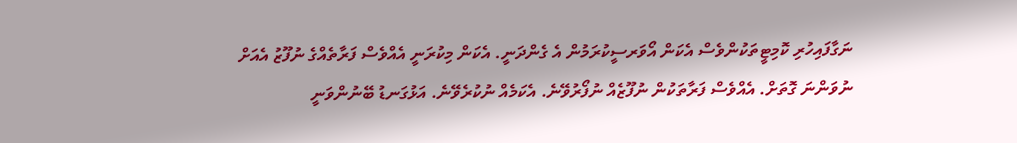ނަގާފައިހުރި ކޮމިޓީތަކުންވެސް އެކަން އޯވަރސީކުރަމުން އެ ގެންދަނީ. އެކަން މިކުރަނީ އެއްވެސް ފަރާތެއްގެ ނުފޫޒު އެއަށް ނުވަންނަ ގޮތަށް. އެއްވެސް ފަރާތަކުން ނުފޫޒެއް ނުފޯރުވޭނެ. އެކަމެއް ނުކުރެވޭނެ. އަޅުގަނޑު ބޭނުންވަނީ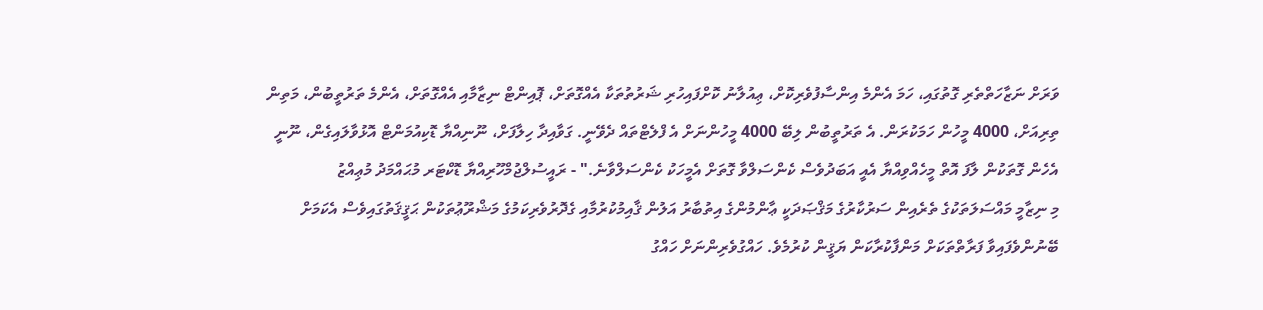ވަރަށް ނަޒާހަތްތެރި ގޮތުގައި، ހަމަ އެންމެ އިންސާފުވެރިކޮށް، ޢިއުލާނު ކޮށްފައިހުރި ޝަރުތުތަކާ އެއްގޮތަށް، ޕޮއިންޓް ނިޒާމާއި އެއްގޮތަށް، އެންމެ ތަރުތީބުން، މަތިން ތިރިއަށް، 4000 މީހުން ހަމަކުރަން. އެ ތަރުތީބުން ލިބޭ 4000 މީހުންނަށް އެ ފްލެޓްތައް ދެވޭނީ. ގަވާއިދާ ހިލާފަށް، ނޫނިއްޔާ ޑޮކިއުމަންޓް އޮޅުވާލައިގެން، ނޫނީ އެހެން ގޮތަކުން ލާފަ އޮތް މީހެއްވިއްޔާ އެއީ އަބަދުވެސް ކެންސަލްވާ ގޮތަށް އެމީހަކު ކެންސަލްވާނެ." - ރައީސުލްޖުމްހޫރިއްޔާ ޑޮކްޓަރ މުޙައްމަދު މުޢިއްޒު
މި ނިޒާމީ މައްސަލަތަކުގެ ތެރެއިން ސަރުކާރުގެ މަޤްޞަދަކީ ޢާންމުންގެ އިތުބާރު އަލުން ޤާއިމުކުރުމާއި ގެދޮރުވެރިކަމުގެ މަޝްރޫޢުތަކުން ޙަޤީޤަތުގައިވެސް އެކަމަށް ބޭނުންވެފައިވާ ފަރާތްތަކަށް މަންފާކުރާކަން ޔަޤީން ކުރުމެވެ. ހައްގުވެރިންނަށް ހައްގު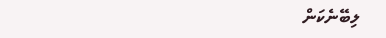ލިބޭނެކަން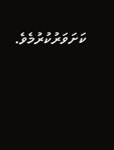ކަށަވަރުކުރުމެވެ.